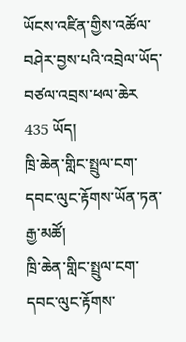ཡོངས་འཛིན་གྱིས་འཚོལ་བཤེར་བྱས་པའི་འབྲེལ་ཡོད་བཙལ་འབྲས་ཕལ་ཆེར 435 ཡོད།
ཁྲི་ཆེན་གླིང་སྤྲུལ་ངག་དབང་ལུང་རྟོགས་ཡོན་ཏན་རྒྱ་མཚོ།
ཁྲི་ཆེན་གླིང་སྤྲུལ་ངག་དབང་ལུང་རྟོགས་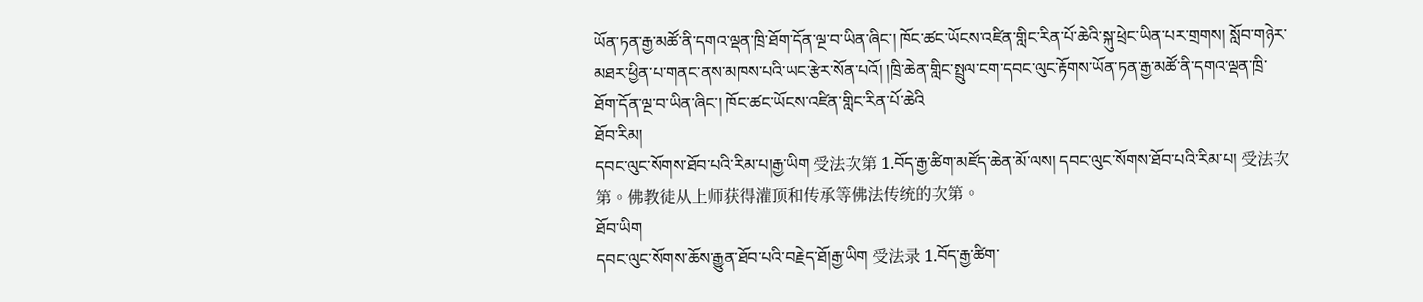ཡོན་ཏན་རྒྱ་མཚོ་ནི་དགའ་ལྡན་ཁྲི་ཐོག་དོན་ལྔ་བ་ཡིན་ཞིང་། ཁོང་ཚང་ཡོངས་འཛིན་གླིང་རིན་པོ་ཆེའི་སྐུ་ཕྲེང་ཡིན་པར་གྲགས། སློབ་གཉེར་མཐར་ཕྱིན་པ་གནང་ནས་མཁས་པའི་ཡང་རྩེར་སོན་པའོ། །ཁྲི་ཆེན་གླིང་སྤྲུལ་ངག་དབང་ལུང་རྟོགས་ཡོན་ཏན་རྒྱ་མཚོ་ནི་དགའ་ལྡན་ཁྲི་ཐོག་དོན་ལྔ་བ་ཡིན་ཞིང་། ཁོང་ཚང་ཡོངས་འཛིན་གླིང་རིན་པོ་ཆེའི
ཐོབ་རིམ།
དབང་ལུང་སོགས་ཐོབ་པའི་རིམ་པ།རྒྱ་ཡིག 受法次第 1.བོད་རྒྱ་ཚིག་མཛོད་ཆེན་མོ་ལས། དབང་ལུང་སོགས་ཐོབ་པའི་རིམ་པ། 受法次第。佛教徒从上师获得灌顶和传承等佛法传统的次第。
ཐོབ་ཡིག
དབང་ལུང་སོགས་ཆོས་རྒྱུན་ཐོབ་པའི་བརྗེད་ཐོ།རྒྱ་ཡིག 受法录 1.བོད་རྒྱ་ཚིག་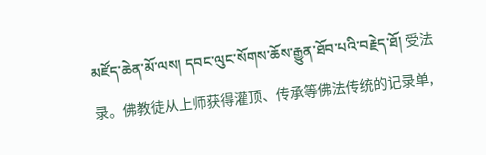མཛོད་ཆེན་མོ་ལས། དབང་ལུང་སོགས་ཆོས་རྒྱུན་ཐོབ་པའི་བརྗེད་ཐོ། 受法录。佛教徒从上师获得灌顶、传承等佛法传统的记录单,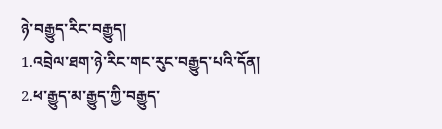ཉེ་བརྒྱུད་རིང་བརྒྱུད།
1.འབྲེལ་ཐག་ཉེ་རིང་གང་རུང་བརྒྱུད་པའི་དོན། 2.ཕ་རྒྱུད་མ་རྒྱུད་ཀྱི་བརྒྱུད་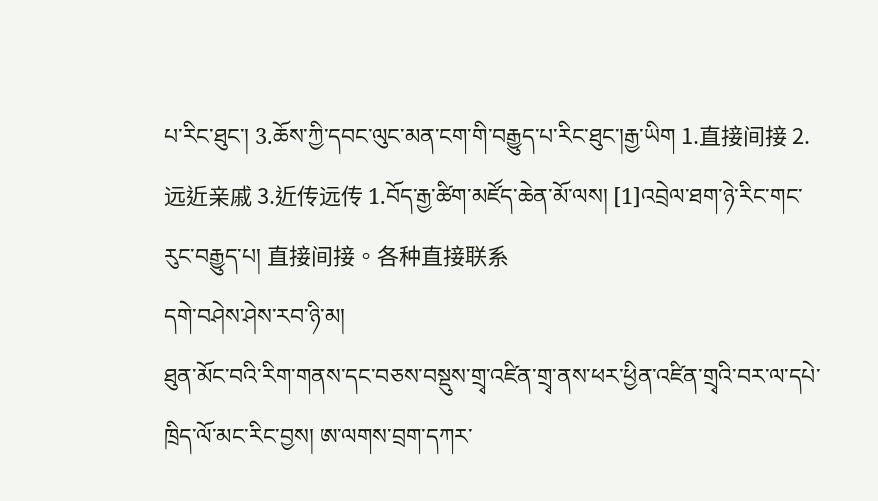པ་རིང་ཐུང་། 3.ཆོས་ཀྱི་དབང་ལུང་མན་ངག་གི་བརྒྱུད་པ་རིང་ཐུང་།རྒྱ་ཡིག 1.直接间接 2.远近亲戚 3.近传远传 1.བོད་རྒྱ་ཚིག་མཛོད་ཆེན་མོ་ལས། [1]འབྲེལ་ཐག་ཉེ་རིང་གང་རུང་བརྒྱུད་པ། 直接间接。各种直接联系
དགེ་བཤེས་ཤེས་རབ་ཉི་མ།
ཐུན་མོང་བའི་རིག་གནས་དང་བཅས་བསྡུས་གྲྭ་འཛིན་གྲྭ་ནས་ཕར་ཕྱིན་འཛིན་གྲྭའི་བར་ལ་དཔེ་ཁྲིད་ལོ་མང་རིང་བྱས། ཨ་ལགས་བྲག་དཀར་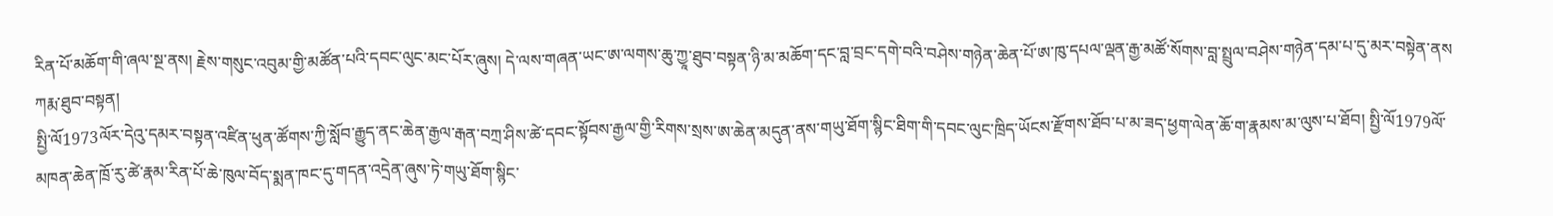རིན་པོ་མཆོག་གི་ཞལ་སྔ་ནས། རྗེས་གསུང་འབུམ་གྱི་མཚོན་པའི་དབང་ལུང་མང་པོར་ཞུས། དེ་ལས་གཞན་ཡང་ཨ་ལགས་ཆུ་ཀྱཱ་ཐུབ་བསྟན་ཉི་མ་མཆོག་དང་བླ་བྲང་དགེ་བའི་བཤེས་གཉེན་ཆེན་པོ་ཨ་ཁུ་དཔལ་ལྡན་རྒྱ་མཚོ་སོགས་བླ་སྤྲུལ་བཤེས་གཉེན་དམ་པ་དུ་མར་བསྟེན་ནས
ཀརྨ་ཐུབ་བསྟན།
སྤྱི་ལོ1973ལོར་དེའུ་དམར་བསྟན་འཛིན་ཕུན་ཚོགས་ཀྱི་སློབ་རྒྱུད་ནང་ཆེན་རྒྱལ་རྒན་བཀྲ་ཤིས་ཚེ་དབང་སྟོབས་རྒྱལ་གྱི་རིགས་སྲས་ཨ་ཆེན་མདུན་ནས་གཡུ་ཐོག་སྙིང་ཐིག་གི་དབང་ལུང་ཁྲིད་ཡོངས་རྫོགས་ཐོབ་པ་མ་ཟད་ཕྱག་ལེན་ཆོ་ག་རྣམས་མ་ལུས་པ་ཐོབ། སྤྱི་ལོ1979ལོ་མཁན་ཆེན་ཁྲོ་རུ་ཚེ་རྣམ་རིན་པོ་ཆེ་ཁུལ་བོད་སྨན་ཁང་དུ་གདན་འདྲེན་ཞུས་ཏེ་གཡུ་ཐོག་སྙིང་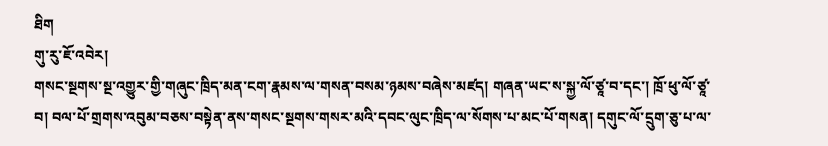ཐིག
གུ་རུ་ཇོ་འབེར།
གསང་སྔགས་སྔ་འགྱུར་གྱི་གཞུང་ཁྲིད་མན་ངག་རྣམས་ལ་གསན་བསམ་ཉམས་བཞེས་མཛད། གཞན་ཡང་ས་སྐྱ་ལོ་ཙཱ་བ་དང་། ཁྲོ་ཕུ་ལོ་ཙཱ་བ། བལ་པོ་གྲགས་འབུམ་བཅས་བསྟེན་ནས་གསང་སྔགས་གསར་མའི་དབང་ལུང་ཁྲིད་ལ་སོགས་པ་མང་པོ་གསན། དགུང་ལོ་དྲུག་ཅུ་པ་ལ་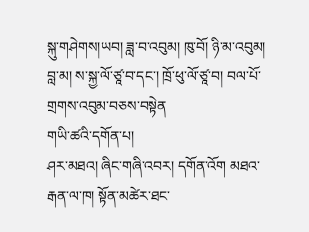སྐུ་གཤེགས།ཡབ། ཟླ་བ་འབུམ། ཁུ་བོ། ཉི་མ་འབུམ། བླ་མ། ས་སྐྱ་ལོ་ཙཱ་བ་དང་། ཁྲོ་ཕུ་ལོ་ཙཱ་བ། བལ་པོ་གྲགས་འབུམ་བཅས་བསྟེན
གཡི་ཚའི་དགོན་པ།
ཤར་མཐའ། ཞིང་གཞི་འབར། དགོན་འོག མཐའ་རྒན་ལ་ཁ། སྟོན་མཚེར་ཐང་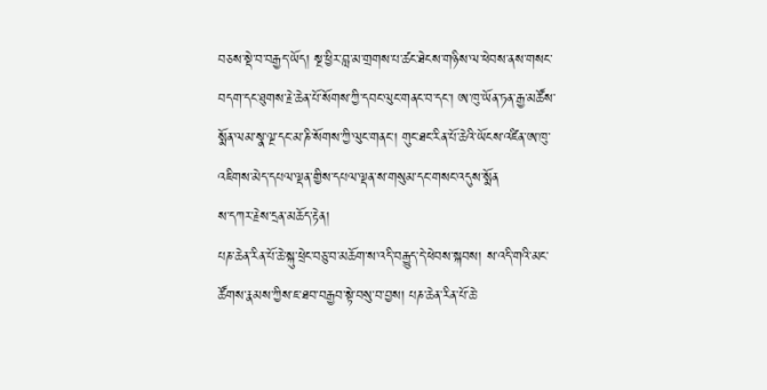བཅས་སྡེ་བ་བརྒྱད་ཡོད། སྔ་ཕྱིར་བླ་མ་གྲགས་པ་ཚང་ཐེངས་གཉིས་ལ་ཕེབས་ནས་གསང་བདག་དང་ཐུགས་རྗེ་ཆེན་པོ་སོགས་ཀྱི་དབང་ལུང་གནང་བ་དང་། ཨ་ཁུ་ཡོན་ཏན་རྒྱ་མཚོས་སྨོན་ལམ་སྣ་ལྔ་དང་མ་ཎི་སོགས་ཀྱི་ལུང་གནང་། གུང་ཐང་རིན་པོ་ཆེའི་ཡོངས་འཛིན་ཨ་ཁུ་འཇིགས་མེད་དཔལ་ལྡན་གྱིས་དཔལ་ལྡན་ས་གསུམ་དང་གསང་འདུས་སྨོན
ས་དཀར་རྗེས་དྲན་མཆོད་རྟེན།
པཎ་ཆེན་རིན་པོ་ཆེ་སྐུ་ཕྲེང་བཅུ་བ་མཆོག་ས་འདི་བརྒྱུད་དེ་ཕེབས་སྐབས། ས་འདི་གའི་མང་ཚོགས་རྣམས་ཀྱིས་ཇ་ཐབ་བརྒྱབ་སྟེ་བསུ་བ་བྱས། པཎ་ཆེན་རིན་པོ་ཆེ་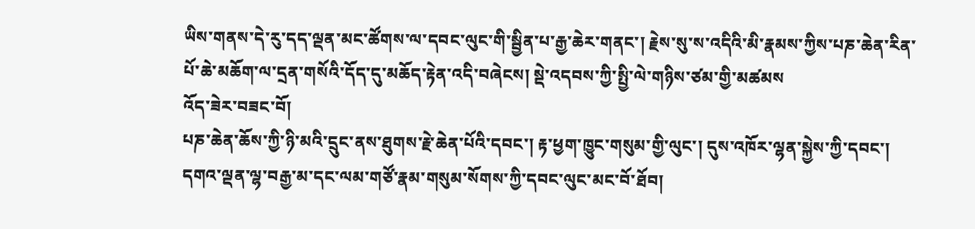ཡིས་གནས་དེ་རུ་དད་ལྡན་མང་ཚོགས་ལ་དབང་ལུང་གི་སྦྱིན་པ་རྒྱ་ཆེར་གནང་། རྗེས་སུ་ས་འདིའི་མི་རྣམས་ཀྱིས་པཎ་ཆེན་རིན་པོ་ཆེ་མཆོག་ལ་དྲན་གསོའི་དོད་དུ་མཆོད་རྟེན་འདི་བཞེངས། སྡེ་འདབས་ཀྱི་སྤྱི་ལེ་གཉིས་ཙམ་གྱི་མཚམས
འོད་ཟེར་བཟང་བོ།
པཎ་ཆེན་ཆོས་ཀྱི་ཉི་མའི་དྲུང་ནས་ཐུགས་རྗེ་ཆེན་པོའི་དབང་། རྟ་ཕྱག་ཁྱུང་གསུམ་གྱི་ལུང་། དུས་འཁོར་ལྷན་སྐྱེས་ཀྱི་དབང་། དགའ་ལྡན་ལྷ་བརྒྱ་མ་དང་ལམ་གཙོ་རྣམ་གསུམ་སོགས་ཀྱི་དབང་ལུང་མང་བོ་ཐོབ།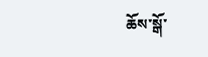ཆོས་སྒོ་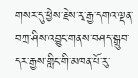གསར་དུ་ཕྱེས་རྗེས་རྭ་རྒྱ་དགའ་ལྡན་བཀྲ་ཤིས་འབྱུང་གནས་བཤད་སྒྲུབ་དར་རྒྱས་གླིང་གི་མཁན་པོ་རུ་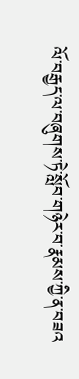ལོ་བརྒྱད་ལ་བཞུགས་ཏེ་སློབ་གཉེར་བ་རྣམས་ཀྱི་ན་བཟའ